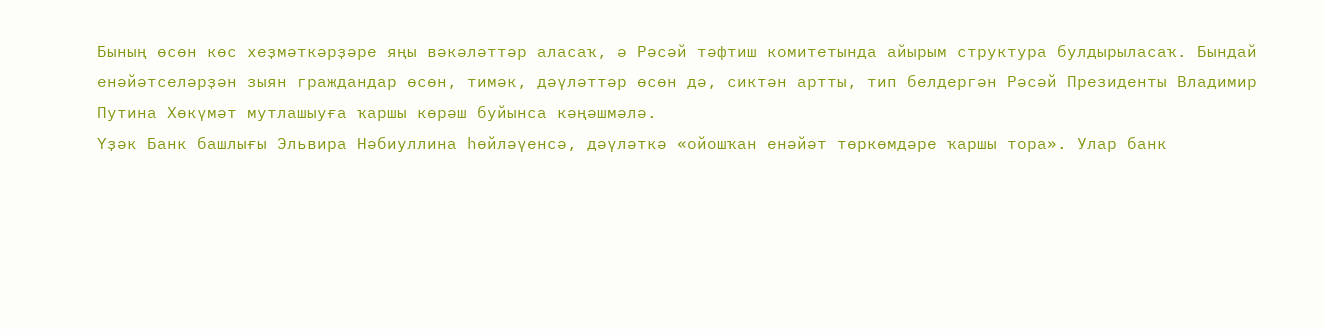Бының өсөн көс хеҙмәткәрҙәре яңы вәкәләттәр аласаҡ, ә Рәсәй тәфтиш комитетында айырым структура булдырыласаҡ. Бындай енәйәтселәрҙән зыян граждандар өсөн, тимәк, дәүләттәр өсөн дә, сиктән артты, тип белдергән Рәсәй Президенты Владимир Путина Хөкүмәт мутлашыуға ҡаршы көрәш буйынса кәңәшмәлә.
Үҙәк Банк башлығы Эльвира Нәбиуллина һөйләүенсә, дәүләткә «ойошҡан енәйәт төркөмдәре ҡаршы тора». Улар банк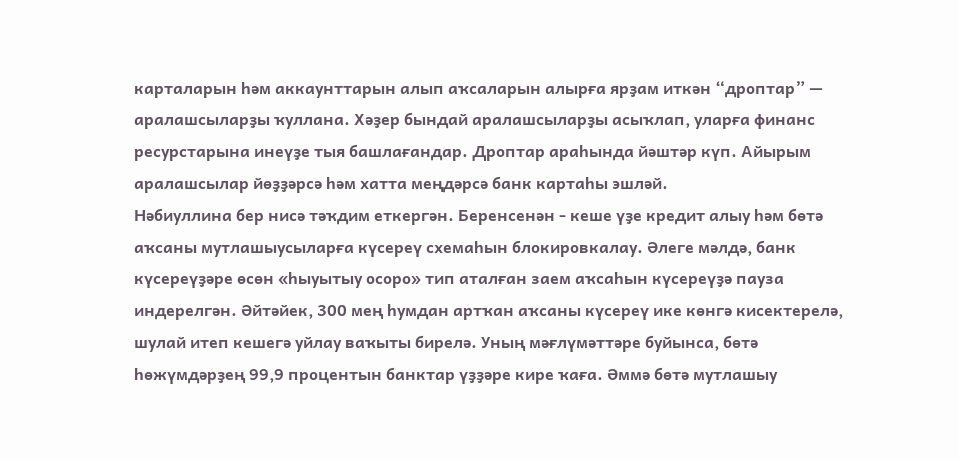карталарын һәм аккаунттарын алып аҡсаларын алырға ярҙам иткән “дроптар” — аралашсыларҙы ҡуллана. Хәҙер бындай аралашсыларҙы асыҡлап, уларға финанс ресурстарына инеүҙе тыя башлағандар. Дроптар араһында йәштәр күп. Айырым аралашсылар йөҙҙәрсә һәм хатта меңдәрсә банк картаһы эшләй.
Нәбиуллина бер нисә тәҡдим еткергән. Беренсенән - кеше үҙе кредит алыу һәм бөтә аҡсаны мутлашыусыларға күсереү схемаһын блокировкалау. Әлеге мәлдә, банк күсереүҙәре өсөн «һыуытыу осоро» тип аталған заем аҡсаһын күсереүҙә пауза индерелгән. Әйтәйек, 300 мең һумдан артҡан аҡсаны күсереү ике көнгә кисектерелә, шулай итеп кешегә уйлау ваҡыты бирелә. Уның мәғлүмәттәре буйынса, бөтә һөжүмдәрҙең 99,9 процентын банктар үҙҙәре кире ҡаға. Әммә бөтә мутлашыу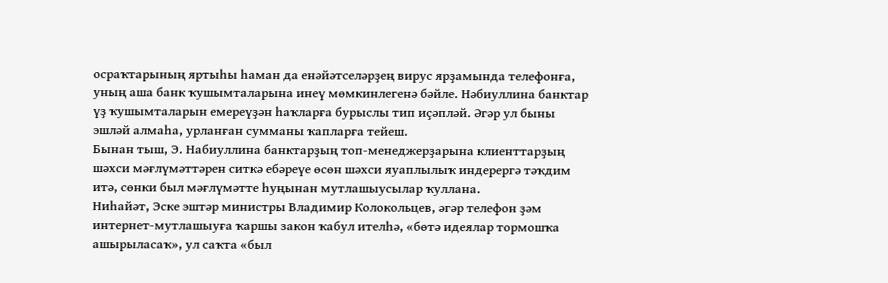осраҡтарының яртыһы һаман да енәйәтселәрҙең вирус ярҙамында телефонға, уның аша банк ҡушымталарына инеү мөмкинлегенә бәйле. Нәбиуллина банктар үҙ ҡушымталарын емереүҙән һаҡларға бурыслы тип иҫәпләй. Әгәр ул быны эшләй алмаһа, урланған сумманы ҡапларға тейеш.
Бынан тыш, Э. Набиуллина банктарҙың топ-менеджерҙарына клиенттарҙың шәхси мәғлүмәттәрен ситкә ебәреүе өсөн шәхси яуаплылыҡ индерергә тәҡдим итә, сөнки был мәғлүмәтте һуңынан мутлашыусылар ҡуллана.
Ниһайәт, Эске эштәр министры Владимир Колокольцев, әгәр телефон ҙәм интернет-мутлашыуға ҡаршы закон ҡабул ителһә, «бөтә идеялар тормошҡа ашырыласаҡ», ул саҡта «был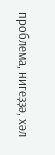проблема, нигеҙҙә, хәл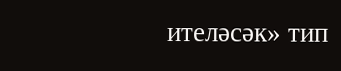ителәсәк» тип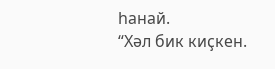һанай.
“Хәл бик киҫкен.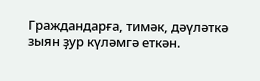Граждандарға, тимәк, дәүләткә зыян ҙур күләмгә еткән.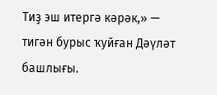Тиҙ эш итергә кәрәк,» — тигән бурыс ҡуйған Дәүләт башлығы.